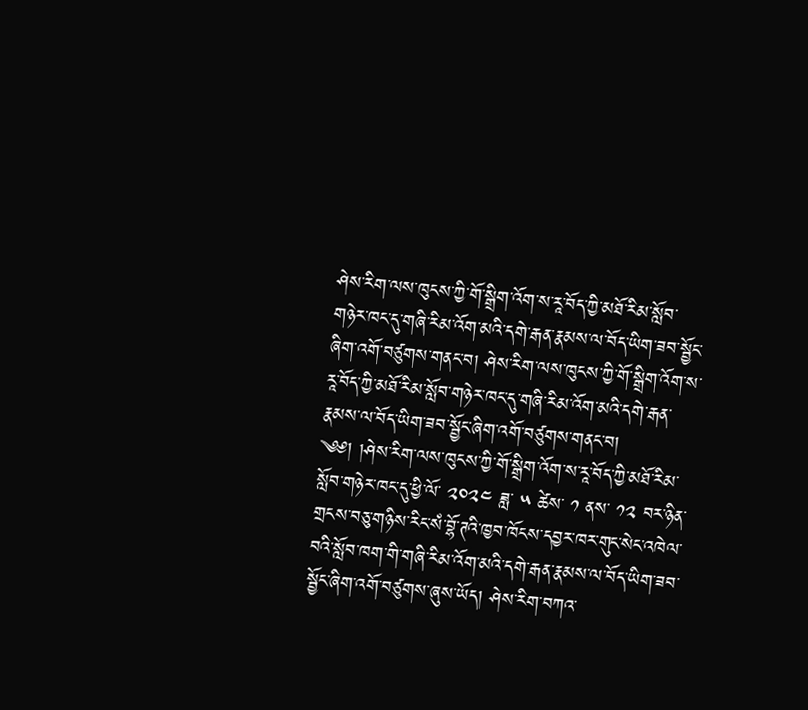ཤེས་རིག་ལས་ཁུངས་ཀྱི་གོ་སྒྲིག་འོག་ས་རཱ་བོད་ཀྱི་མཐོ་རིམ་སློབ་གཉེར་ཁང་དུ་གཞི་རིམ་འོག་མའི་དགེ་རྒན་རྣམས་ལ་བོད་ཡིག་ཟབ་སྦྱོང་ཞིག་འགོ་བཙུགས་གནང་བ། ཤེས་རིག་ལས་ཁུངས་ཀྱི་གོ་སྒྲིག་འོག་ས་རཱ་བོད་ཀྱི་མཐོ་རིམ་སློབ་གཉེར་ཁང་དུ་གཞི་རིམ་འོག་མའི་དགེ་རྒན་རྣམས་ལ་བོད་ཡིག་ཟབ་སྦྱོང་ཞིག་འགོ་བཙུགས་གནང་བ། ༄༅། །ཤེས་རིག་ལས་ཁུངས་ཀྱི་གོ་སྒྲིག་འོག་ས་རཱ་བོད་ཀྱི་མཐོ་རིམ་སློབ་གཉེར་ཁང་དུ་ཕྱི་ལོ་ ༢༠༢༤ ཟླ་ ༥ ཚེས་ ༡ ནས་ ༡༢ བར་ཉིན་གྲངས་བཅུ་གཉིས་རིང་སཾ་བྷོ་ཊའི་ཁྱབ་ཁོངས་དབྱར་ཁར་གུང་སེང་འཁེལ་བའི་སློབ་ཁག་གི་གཞི་རིམ་འོག་མའི་དགེ་རྒན་རྣམས་ལ་བོད་ཡིག་ཟབ་སྦྱོང་ཞིག་འགོ་བཙུགས་ཞུས་ཡོད། ཤེས་རིག་བཀའ་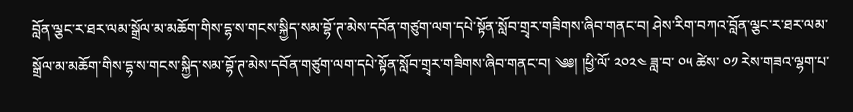བློན་ལྕང་ར་ཐར་ལམ་སྒྲོལ་མ་མཆོག་གིས་དྷ་ས་གངས་སྐྱིད་སམ་བྷོ་ཊ་མེས་དབོན་གཙུག་ལག་དཔེ་སྟོན་སློབ་གྲྭར་གཟིགས་ཞིབ་གནང་བ། ཤེས་རིག་བཀའ་བློན་ལྕང་ར་ཐར་ལམ་སྒྲོལ་མ་མཆོག་གིས་དྷ་ས་གངས་སྐྱིད་སམ་བྷོ་ཊ་མེས་དབོན་གཙུག་ལག་དཔེ་སྟོན་སློབ་གྲྭར་གཟིགས་ཞིབ་གནང་བ། ༄༅། །ཕྱི་ལོ་ ༢༠༢༤ ཟླ་བ་ ༠༥ ཚེས་ ༠༡ རེས་གཟའ་ལྷག་པ་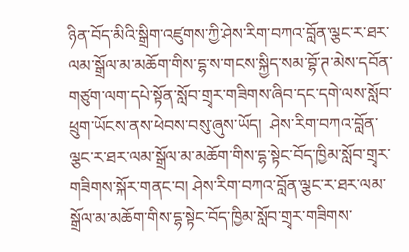ཉིན་བོད་མིའི་སྒྲིག་འཛུགས་ཀྱི་ཤེས་རིག་བཀའ་བློན་ལྕང་ར་ཐར་ལམ་སྒྲོལ་མ་མཆོག་གིས་དྷ་ས་གངས་སྐྱིད་སམ་བྷོ་ཊ་མེས་དབོན་གཙུག་ལག་དཔེ་སྟོན་སློབ་གྲྭར་གཟིགས་ཞིབ་དང་དགེ་ལས་སློབ་ཕྲུག་ཡོངས་ནས་ཕེབས་བསུ་ཞུས་ཡོད།  ཤེས་རིག་བཀའ་བློན་ལྕང་ར་ཐར་ལམ་སྒྲོལ་མ་མཆོག་གིས་དྷ་སྟེང་བོད་ཁྱིམ་སློབ་གྲྭར་གཟིགས་སྐོར་གནང་བ། ཤེས་རིག་བཀའ་བློན་ལྕང་ར་ཐར་ལམ་སྒྲོལ་མ་མཆོག་གིས་དྷ་སྟེང་བོད་ཁྱིམ་སློབ་གྲྭར་གཟིགས་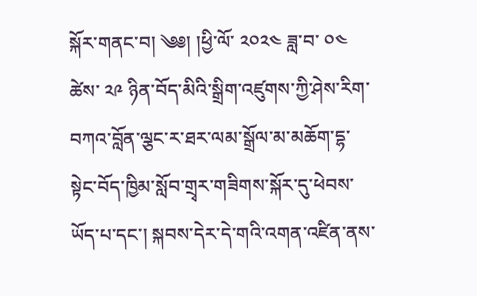སྐོར་གནང་བ། ༄༅། །ཕྱི་ལོ་ ༢༠༢༤ ཟླ་བ་ ༠༤ ཚེས་ ༢༩ ཉིན་བོད་མིའི་སྒྲིག་འཛུགས་ཀྱི་ཤེས་རིག་བཀའ་བློན་ལྕང་ར་ཐར་ལམ་སྒྲོལ་མ་མཆོག་དྷ་སྟེང་བོད་ཁྱིམ་སློབ་གྲྭར་གཟིགས་སྐོར་དུ་ཕེབས་ཡོད་པ་དང་། སྐབས་དེར་དེ་གའི་འགན་འཛིན་ནས་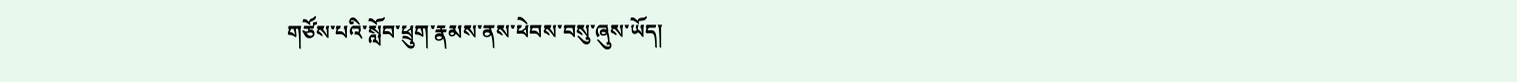གཙོས་པའི་སློབ་ཕྲུག་རྣམས་ནས་ཕེབས་བསུ་ཞུས་ཡོད།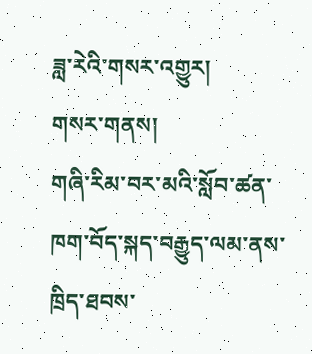ཟླ་རེའི་གསར་འགྱུར།
གསར་གནས།
གཞི་རིམ་བར་མའི་སློབ་ཚན་ཁག་བོད་སྐད་བརྒྱུད་ལམ་ནས་ཁྲིད་ཐབས་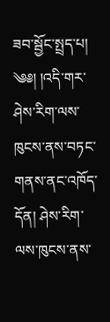ཟབ་སྦྱོང་སྤྲད་པ།
༄༅། །འདི་གར་ཤེས་རིག་ལས་ཁུངས་ནས་བཏང་གནས་ནང་འཁོད་དོན། ཤེས་རིག་ལས་ཁུངས་ནས་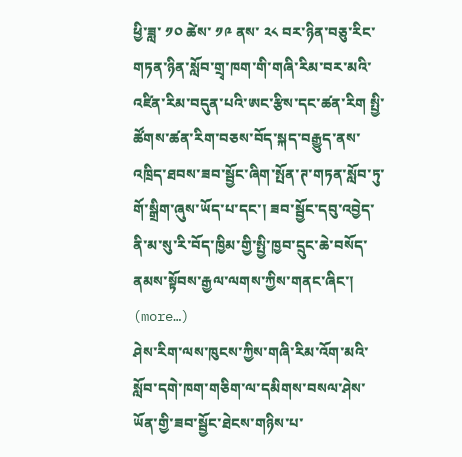ཕྱི་ཟླ་ ༡༠ ཚེས་ ༡༩ ནས་ ༢༨ བར་ཉིན་བཅུ་རིང་གཏན་ཉིན་སློབ་གྲྭ་ཁག་གི་གཞི་རིམ་བར་མའི་འཛིན་རིམ་བདུན་པའི་ཨང་རྩིས་དང་ཚན་རིག སྤྱི་ཚོགས་ཚན་རིག་བཅས་བོད་སྐད་བརྒྱུད་ནས་འཁྲིད་ཐབས་ཟབ་སྦྱོང་ཞིག་སྤོན་ཊ་གཏན་སློབ་ཏུ་གོ་སྒྲིག་ཞུས་ཡོད་པ་དང་། ཟབ་སྦྱོང་དབུ་འབྱེད་ནི་མ་སུ་རི་བོད་ཁྱིམ་གྱི་སྤྱི་ཁྱབ་དྲུང་ཆེ་བསོད་ནམས་སྟོབས་རྒྱལ་ལགས་ཀྱིས་གནང་ཞིང་། (more…)
ཤེས་རིག་ལས་ཁུངས་ཀྱིས་གཞི་རིམ་འོག་མའི་སློབ་དགེ་ཁག་གཅིག་ལ་དམིགས་བསལ་ཤེས་ཡོན་གྱི་ཟབ་སྦྱོང་ཐེངས་གཉིས་པ་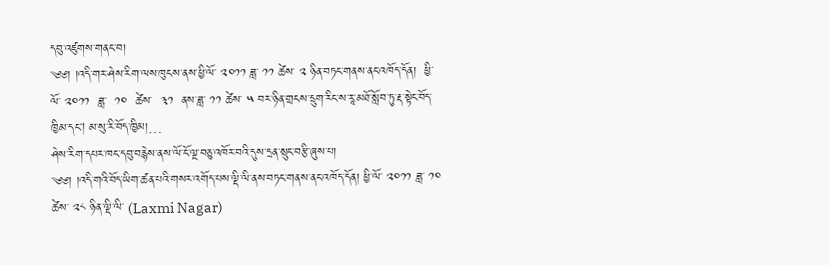དབུ་འཛུགས་གནང་བ།
༄༅། །འདི་གར་ཤེས་རིག་ལས་ཁུངས་ནས་ཕྱི་ལོ་ ༢༠༡༡ ཟླ་ ༡༡ ཚེས་ ༢ ཉིན་བཏང་གནས་ནང་འཁོད་དོན།  ཕྱི་ལོ་ ༢༠༡༡  ཟླ་  ༡༠  ཚེས་  ༣༡  ནས་ཟླ་ ༡༡ ཚེས་ ༥ བར་ཉིན་གྲངས་དྲུག་རིང་ས་རཱ་མཐོ་སློབ་ཏུ་རྡ་སྟེང་བོད་ཁྱིམ་དང། མ་སུ་རི་བོད་ཁྱིམ།…
ཤེས་རིག་དཔར་ཁང་དབུ་བརྙེས་ནས་ལོ་ངོ་ལྔ་བཅུ་འཁོར་བའི་དུས་དྲན་སྲུང་བརྩི་ཞུས་པ།
༄༅། །འདི་གའི་བོད་ཡིག་ཚན་པའི་གསར་འགོད་པས་ལྡི་ལི་ནས་བཏང་གནས་ནང་འཁོད་དོན། ཕྱི་ལོ་ ༢༠༡༡ ཟླ་ ༡༠ ཚེས་ ༢༨ ཉིན་ལྡི་ལི་ (Laxmi Nagar)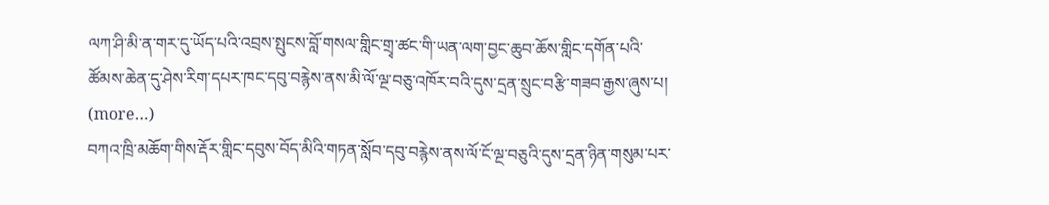ལཀ་ཤི་མི་ན་གར་དུ་ཡོད་པའི་འབྲས་སྤུངས་བློ་གསལ་གླིང་གྲྭ་ཚང་གི་ཡན་ལག་བྱང་ཆུབ་ཆོས་གླིང་དགོན་པའི་ཚོམས་ཆེན་དུ་ཤེས་རིག་དཔར་ཁང་དབུ་བརྙེས་ནས་མི་ལོ་ལྔ་བཅུ་འཁོར་བའི་དུས་དྲན་སྲུང་བརྩི་གཟབ་རྒྱས་ཞུས་པ།     (more…)
བཀའ་ཁྲི་མཆོག་གིས་རྡོར་གླིང་དབུས་བོད་མིའི་གཏན་སློབ་དབུ་བརྙེས་ནས་ལོ་ངོ་ལྔ་བཅུའི་དུས་དྲན་ཉིན་གསུམ་པར་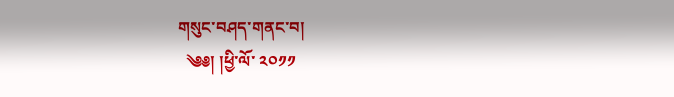གསུང་བཤད་གནང་བ།
  ༄༅། །ཕྱི་ལོ་ ༢༠༡༡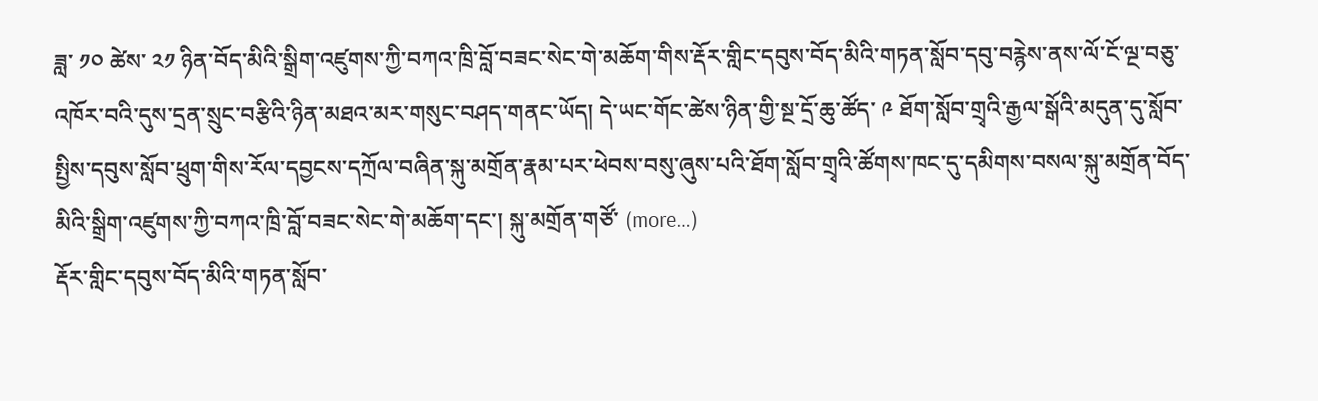ཟླ་ ༡༠ ཚེས་ ༢༡ ཉིན་བོད་མིའི་སྒྲིག་འཛུགས་ཀྱི་བཀའ་ཁྲི་བློ་བཟང་སེང་གེ་མཆོག་གིས་རྡོར་གླིང་དབུས་བོད་མིའི་གཏན་སློབ་དབུ་བརྙེས་ནས་ལོ་ངོ་ལྔ་བཅུ་འཁོར་བའི་དུས་དྲན་སྲུང་བརྩིའི་ཉིན་མཐའ་མར་གསུང་བཤད་གནང་ཡོད། དེ་ཡང་གོང་ཚེས་ཉིན་གྱི་སྔ་དྲོ་ཆུ་ཚོད་ ༩ ཐོག་སློབ་གྲྭའི་རྒྱལ་སྒོའི་མདུན་དུ་སློབ་སྤྱིས་དབུས་སློབ་ཕྲུག་གིས་རོལ་དབྱངས་དཀྲོལ་བཞིན་སྐུ་མགྲོན་རྣམ་པར་ཕེབས་བསུ་ཞུས་པའི་ཐོག་སློབ་གྲྭའི་ཚོགས་ཁང་དུ་དམིགས་བསལ་སྐུ་མགྲོན་བོད་མིའི་སྒྲིག་འཛུགས་ཀྱི་བཀའ་ཁྲི་བློ་བཟང་སེང་གེ་མཆོག་དང་། སྐུ་མགྲོན་གཙོ་ (more…)
རྡོར་གླིང་དབུས་བོད་མིའི་གཏན་སློབ་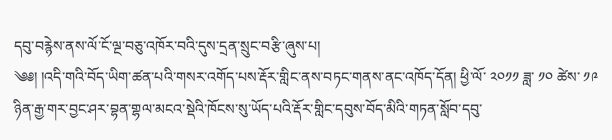དབུ་བརྙེས་ནས་ལོ་ངོ་ལྔ་བཅུ་འཁོར་བའི་དུས་དྲན་སྲུང་བརྩི་ཞུས་པ།
༄༅། །འདི་གའི་བོད་ཡིག་ཚན་པའི་གསར་འགོད་པས་རྡོར་གླིང་ནས་བཏང་གནས་ནང་འཁོད་དོན། ཕྱི་ལོ་ ༢༠༡༡ ཟླ་ ༡༠ ཚེས་ ༡༩ ཉིན་རྒྱ་གར་བྱང་ཤར་བྷན་གྷལ་མངའ་སྡེའི་ཁོངས་སུ་ཡོད་པའི་རྡོར་གླིང་དབུས་བོད་མིའི་གཏན་སློབ་དབུ་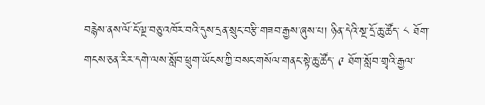བརྙེས་ནས་ལོ་ངོ་ལྔ་བཅུ་འཁོར་བའི་དུས་དྲན་སྲུང་བརྩི་གཟབ་རྒྱས་ཞུས་པ། ཉིན་དེའི་སྔ་དྲོ་ཆུ་ཚོད་ ༨ ཐོག་གངས་ཅན་རིར་དགེ་ལས་སློབ་ཕྲུག་ཡོངས་ཀྱི་བསང་གསོལ་གནང་སྟེ་ཆུ་ཚོད་ ༩ ཐོག་སློབ་གྲྭའི་རྒྱལ་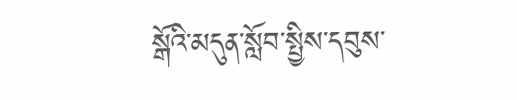སྒོའི་མདུན་སློབ་སྤྱིས་དབུས་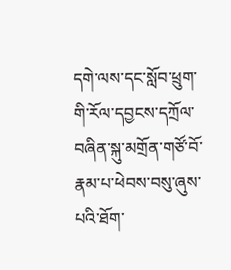དགེ་ལས་དང་སློབ་ཕྲུག་གི་རོལ་དབྱངས་དཀྲོལ་བཞིན་སྐུ་མགྲོན་གཙོ་བོ་རྣམ་པ་ཕེབས་བསུ་ཞུས་པའི་ཐོག་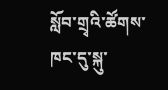སློབ་གྲྭའི་ཚོགས་ཁང་དུ་སྐུ་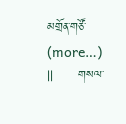མགྲོན་གཙོ་ (more…)
||      གསལ་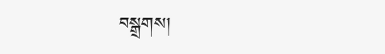བསྒྲགས།